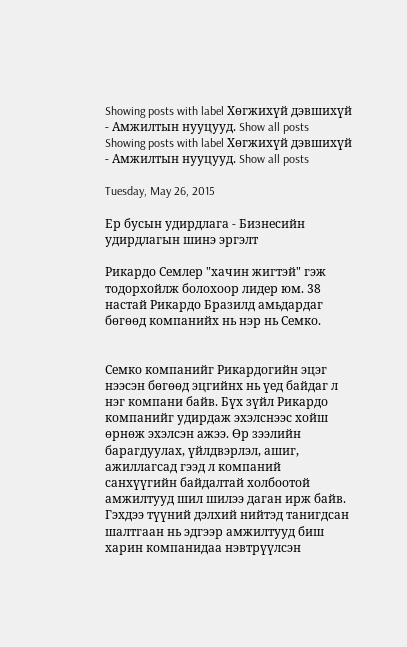Showing posts with label Хөгжихүй дэвшихүй - Амжилтын нууцууд. Show all posts
Showing posts with label Хөгжихүй дэвшихүй - Амжилтын нууцууд. Show all posts

Tuesday, May 26, 2015

Ер бусын удирдлага - Бизнесийн удирдлагын шинэ эргэлт

Рикардо Семлер "хачин жигтэй" гэж тодорхойлж болохоор лидер юм. 38 настай Рикардо Бразилд амьдардаг бөгөөд компанийх нь нэр нь Семко.


Семко компанийг Рикардогийн эцэг нээсэн бөгөөд эцгийнх нь үед байдаг л нэг компани байв. Бүх зүйл Рикардо компанийг удирдаж эхэлснээс хойш өрнөж эхэлсэн ажээ. Өр зээлийн барагдуулах, үйлдвэрлэл, ашиг, ажиллагсад гээд л компаний санхүүгийн байдалтай холбоотой амжилтууд шил шилээ даган ирж байв. Гэхдээ түүний дэлхий нийтэд танигдсан шалтгаан нь эдгээр амжилтууд биш харин компанидаа нэвтрүүлсэн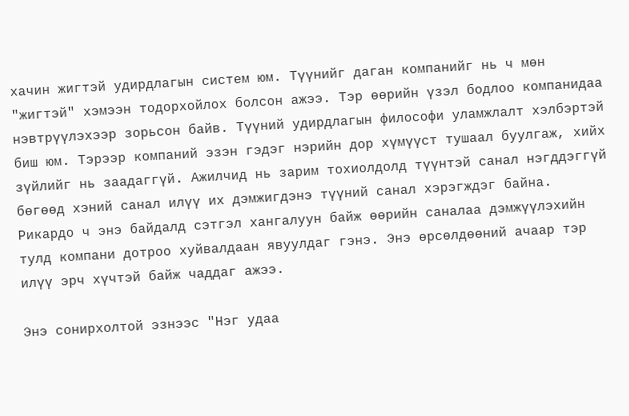хачин жигтэй удирдлагын систем юм. Түүнийг даган компанийг нь ч мөн "жигтэй" хэмээн тодорхойлох болсон ажээ. Тэр өөрийн үзэл бодлоо компанидаа нэвтрүүлэхээр зорьсон байв. Түүний удирдлагын философи уламжлалт хэлбэртэй биш юм. Тэрээр компаний эзэн гэдэг нэрийн дор хүмүүст тушаал буулгаж, хийх зүйлийг нь заадаггүй. Ажилчид нь зарим тохиолдолд түүнтэй санал нэгддэггүй бөгөөд хэний санал илүү их дэмжигдэнэ түүний санал хэрэгждэг байна. Рикардо ч энэ байдалд сэтгэл хангалуун байж өөрийн саналаа дэмжүүлэхийн тулд компани дотроо хуйвалдаан явуулдаг гэнэ. Энэ өрсөлдөөний ачаар тэр илүү эрч хүчтэй байж чаддаг ажээ.

Энэ сонирхолтой эзнээс "Нэг удаа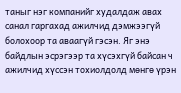таныг нэг компанийг худалдаж авах санал гаргахад ажилчид дэмжээгүй болохоор та аваагүй гэсэн. Яг энэ байдлын эсрэгээр та хүсэхгүй байсан ч ажилчид хүссэн тохиолдолд мөнгө үрэн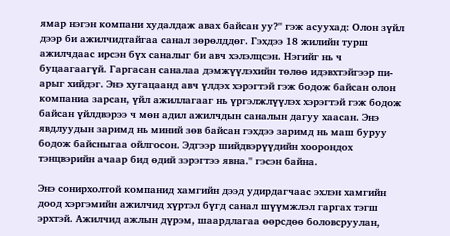ямар нэгэн компани худалдаж авах байсан уу?" гэж асуухад: Олон зүйл дээр би ажилчидтайгаа санал зөрөлддөг. Гэхдээ 18 жилийн турш ажилчдаас ирсэн бүх саналыг би авч хэлэлцсэн. Нэгийг нь ч буцаагаагүй. Гаргасан саналаа дэмжүүлэхийн төлөө идэвхтэйгээр пи-арыг хийдэг. Энэ хугацаанд авч үлдэх хэрэгтэй гэж бодож байсан олон компаниа зарсан, үйл ажиллагааг нь үргэлжлүүлэх хэрэгтэй гэж бодож байсан үйлдвэрээ ч мөн адил ажилчдын саналын дагуу хаасан. Энэ явдлуудын заримд нь миний зөв байсан гэхдээ заримд нь маш буруу бодож байсныгаа ойлгосон. Эдгээр шийдвэрүүдийн хоорондох тэнцвэрийн ачаар бид өдий зэрэгтээ явна." гэсэн байна.

Энэ сонирхолтой компанид хамгийн дээд удирдагчаас эхлэн хамгийн доод хэргэмийн ажилчид хүртэл бүгд санал шүүмжлэл гаргах тэгш эрхтэй. Ажилчид ажлын дүрэм, шаардлагаа өөрсдөө боловсруулан,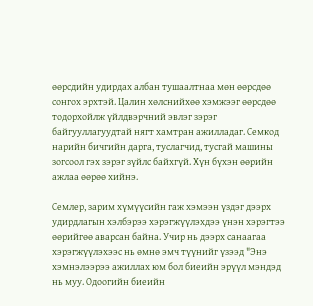өөрсдийн удирдах албан тушаалтнаа мөн өөрсдөө сонгох эрхтэй. Цалин хөлснийхөө хэмжээг өөрсдөө тодорхойлж үйлдвэрчний эвлэг зэрэг байгууллагуудтай нягт хамтран ажилладаг. Семкод нарийн бичгийн дарга, туслагчид, тусгай машины зогсоол гэх зэрэг зүйлс байхгүй. Хүн бүхэн өөрийн ажлаа өөрөө хийнэ.

Семлер, зарим хүмүүсийн гаж хэмээн үздэг дээрх удирдлагын хэлбэрээ хэрэгжүүлэхдээ үнэн хэрэгтээ өөрийгөө аварсан байна. Учир нь дээрх санаагаа хэрэгжүүлэхээс нь өмнө эмч түүнийг үзээд "Энэ хэмнэлээрээ ажиллах юм бол биеийн эрүүл мэндэд нь муу. Одоогийн биеийн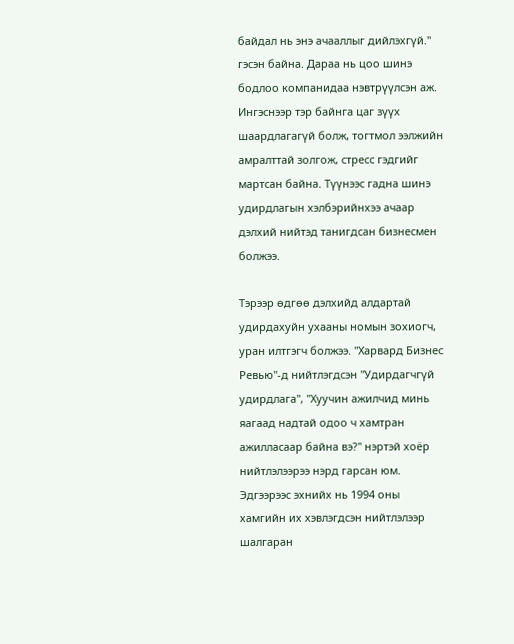байдал нь энэ ачааллыг дийлэхгүй." гэсэн байна. Дараа нь цоо шинэ бодлоо компанидаа нэвтрүүлсэн аж. Ингэснээр тэр байнга цаг зүүх шаардлагагүй болж, тогтмол ээлжийн амралттай золгож, стресс гэдгийг мартсан байна. Түүнээс гадна шинэ удирдлагын хэлбэрийнхээ ачаар дэлхий нийтэд танигдсан бизнесмен болжээ.

Тэрээр өдгөө дэлхийд алдартай удирдахуйн ухааны номын зохиогч, уран илтгэгч болжээ. "Харвард Бизнес Ревью"-д нийтлэгдсэн "Удирдагчгүй удирдлага", "Хуучин ажилчид минь яагаад надтай одоо ч хамтран ажилласаар байна вэ?" нэртэй хоёр нийтлэлээрээ нэрд гарсан юм. Эдгээрээс эхнийх нь 1994 оны хамгийн их хэвлэгдсэн нийтлэлээр шалгаран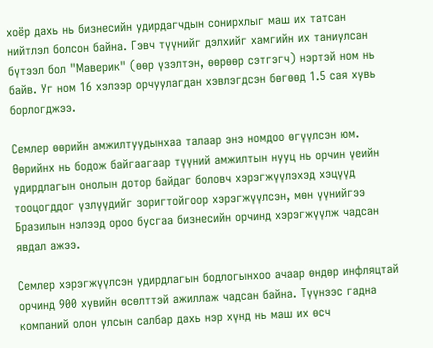хоёр дахь нь бизнесийн удирдагчдын сонирхлыг маш их татсан нийтлэл болсон байна. Гэвч түүнийг дэлхийг хамгийн их таниулсан бүтээл бол "Маверик" (өөр үзэлтэн, өөрөөр сэтгэгч) нэртэй ном нь байв. Уг ном 16 хэлээр орчуулагдан хэвлэгдсэн бөгөөд 1.5 сая хувь борлогджээ.

Семлер өөрийн амжилтуудынхаа талаар энэ номдоо өгүүлсэн юм. Өөрийнх нь бодож байгаагаар түүний амжилтын нууц нь орчин үеийн удирдлагын онолын дотор байдаг боловч хэрэгжүүлэхэд хэцүүд тооцогддог үзлүүдийг зоригтойгоор хэрэгжүүлсэн, мөн үүнийгээ Бразилын нэлээд ороо бусгаа бизнесийн орчинд хэрэгжүүлж чадсан явдал ажээ.

Семлер хэрэгжүүлсэн удирдлагын бодлогынхоо ачаар өндөр инфляцтай орчинд 900 хувийн өсөлттэй ажиллаж чадсан байна. Түүнээс гадна компаний олон улсын салбар дахь нэр хүнд нь маш их өсч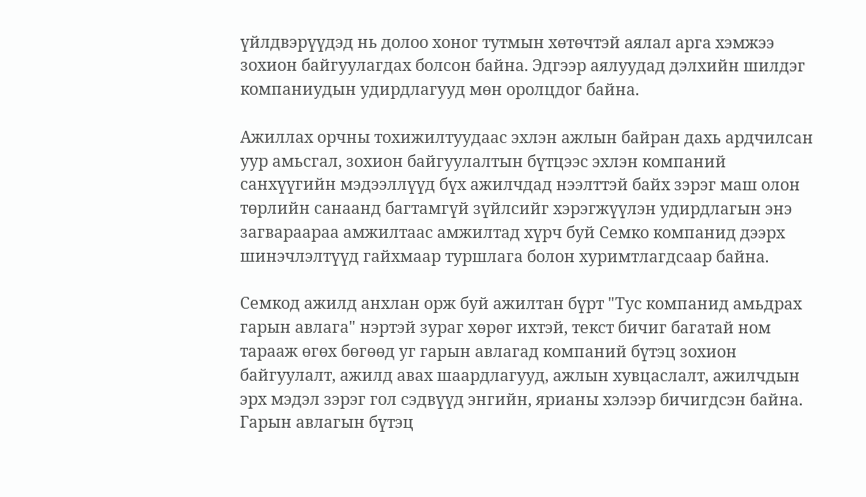үйлдвэрүүдэд нь долоо хоног тутмын хөтөчтэй аялал арга хэмжээ зохион байгуулагдах болсон байна. Эдгээр аялуудад дэлхийн шилдэг компаниудын удирдлагууд мөн оролцдог байна.

Ажиллах орчны тохижилтуудаас эхлэн ажлын байран дахь ардчилсан уур амьсгал, зохион байгуулалтын бүтцээс эхлэн компаний санхүүгийн мэдээллүүд бүх ажилчдад нээлттэй байх зэрэг маш олон төрлийн санаанд багтамгүй зүйлсийг хэрэгжүүлэн удирдлагын энэ загвараараа амжилтаас амжилтад хүрч буй Семко компанид дээрх шинэчлэлтүүд гайхмаар туршлага болон хуримтлагдсаар байна.

Семкод ажилд анхлан орж буй ажилтан бүрт "Тус компанид амьдрах гарын авлага" нэртэй зураг хөрөг ихтэй, текст бичиг багатай ном тарааж өгөх бөгөөд уг гарын авлагад компаний бүтэц зохион байгуулалт, ажилд авах шаардлагууд, ажлын хувцаслалт, ажилчдын эрх мэдэл зэрэг гол сэдвүүд энгийн, ярианы хэлээр бичигдсэн байна. Гарын авлагын бүтэц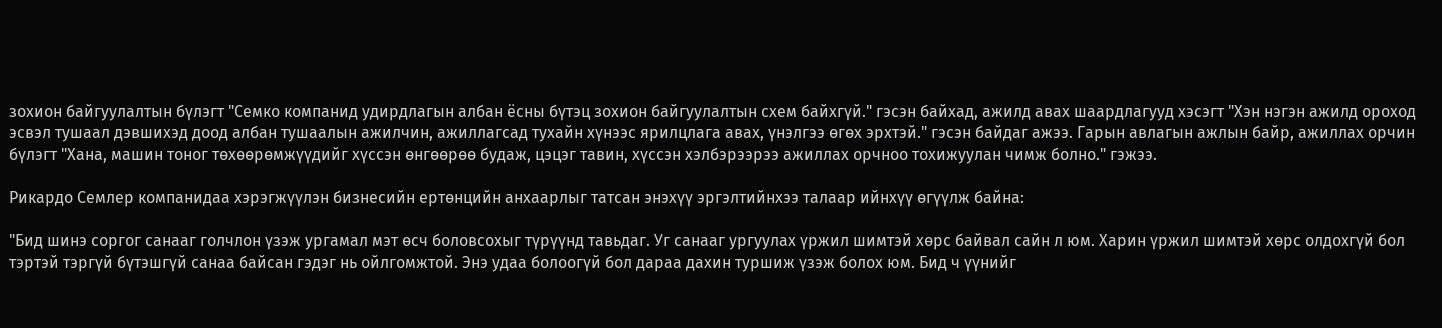зохион байгуулалтын бүлэгт "Семко компанид удирдлагын албан ёсны бүтэц зохион байгуулалтын схем байхгүй." гэсэн байхад, ажилд авах шаардлагууд хэсэгт "Хэн нэгэн ажилд ороход эсвэл тушаал дэвшихэд доод албан тушаалын ажилчин, ажиллагсад тухайн хүнээс ярилцлага авах, үнэлгээ өгөх эрхтэй." гэсэн байдаг ажээ. Гарын авлагын ажлын байр, ажиллах орчин бүлэгт "Хана, машин тоног төхөөрөмжүүдийг хүссэн өнгөөрөө будаж, цэцэг тавин, хүссэн хэлбэрээрээ ажиллах орчноо тохижуулан чимж болно." гэжээ.

Рикардо Семлер компанидаа хэрэгжүүлэн бизнесийн ертөнцийн анхаарлыг татсан энэхүү эргэлтийнхээ талаар ийнхүү өгүүлж байна:

"Бид шинэ соргог санааг голчлон үзэж ургамал мэт өсч боловсохыг түрүүнд тавьдаг. Уг санааг ургуулах үржил шимтэй хөрс байвал сайн л юм. Харин үржил шимтэй хөрс олдохгүй бол тэртэй тэргүй бүтэшгүй санаа байсан гэдэг нь ойлгомжтой. Энэ удаа болоогүй бол дараа дахин туршиж үзэж болох юм. Бид ч үүнийг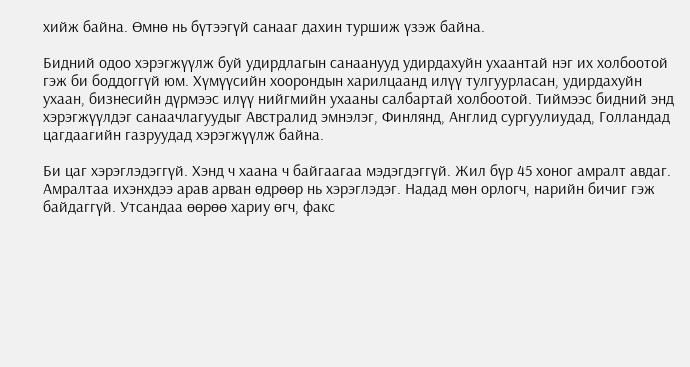хийж байна. Өмнө нь бүтээгүй санааг дахин туршиж үзэж байна.

Бидний одоо хэрэгжүүлж буй удирдлагын санаанууд удирдахуйн ухаантай нэг их холбоотой гэж би боддоггүй юм. Хүмүүсийн хоорондын харилцаанд илүү тулгуурласан, удирдахуйн ухаан, бизнесийн дүрмээс илүү нийгмийн ухааны салбартай холбоотой. Тиймээс бидний энд хэрэгжүүлдэг санаачлагуудыг Австралид эмнэлэг, Финлянд, Англид сургуулиудад, Голландад цагдаагийн газруудад хэрэгжүүлж байна.

Би цаг хэрэглэдэггүй. Хэнд ч хаана ч байгаагаа мэдэгдэггүй. Жил бүр 45 хоног амралт авдаг. Амралтаа ихэнхдээ арав арван өдрөөр нь хэрэглэдэг. Надад мөн орлогч, нарийн бичиг гэж байдаггүй. Утсандаа өөрөө хариу өгч, факс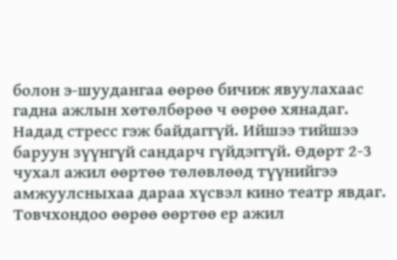болон э-шуудангаа өөрөө бичиж явуулахаас гадна ажлын хөтөлбөрөө ч өөрөө хянадаг. Надад стресс гэж байдаггүй. Ийшээ тийшээ баруун зүүнгүй сандарч гүйдэггүй. Өдөрт 2-3 чухал ажил өөртөө төлөвлөөд түүнийгээ амжуулсныхаа дараа хүсвэл кино театр явдаг. Товчхондоо өөрөө өөртөө ер ажил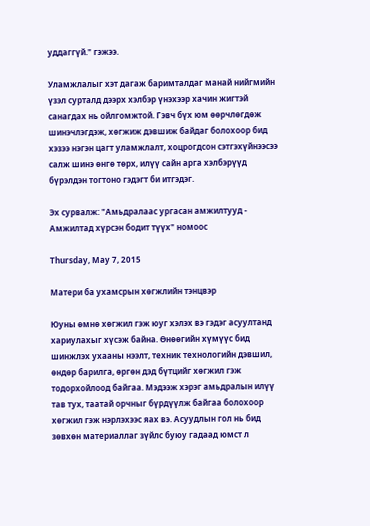уддаггүй." гэжээ.

Уламжлалыг хэт дагаж баримталдаг манай нийгмийн үзэл сурталд дээрх хэлбэр үнэхээр хачин жигтэй санагдах нь ойлгомжтой. Гэвч бүх юм өөрчлөгдөж шинэчлэгдэж, хөгжиж дэвшиж байдаг болохоор бид хэзээ нэгэн цагт уламжлалт, хоцрогдсон сэтгэхүйнээсээ салж шинэ өнгө төрх, илүү сайн арга хэлбэрүүд бүрэлдэн тогтоно гэдэгт би итгэдэг.

Эх сурвалж: "Амьдралаас ургасан амжилтууд - Амжилтад хүрсэн бодит түүх" номоос

Thursday, May 7, 2015

Матери ба ухамсрын хөгжлийн тэнцвэр

Юуны өмнө хөгжил гэж юуг хэлэх вэ гэдэг асуултанд хариулахыг хүсэж байна. Өнөөгийн хүмүүс бид шинжлэх ухааны нээлт, техник технологийн дэвшил, өндөр барилга, өргөн дэд бүтцийг хөгжил гэж тодорхойлоод байгаа. Мэдээж хэрэг амьдралын илүү тав тух, таатай орчныг бүрдүүлж байгаа болохоор хөгжил гэж нэрлэхээс яах вэ. Асуудлын гол нь бид зөвхөн материаллаг зүйлс буюу гадаад юмст л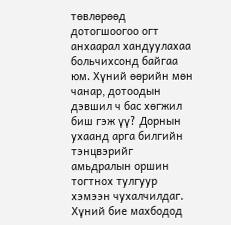төвлөрөөд дотогшоогоо огт анхаарал хандуулахаа больчихсонд байгаа юм. Хүний өөрийн мөн чанар, дотоодын дэвшил ч бас хөгжил биш гэж үү? Дорнын ухаанд арга билгийн тэнцвэрийг амьдралын оршин тогтнох тулгуур хэмээн чухалчилдаг. Хүний бие махбодод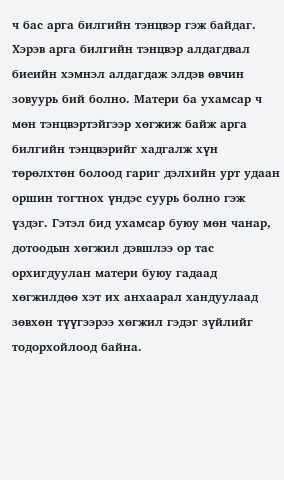ч бас арга билгийн тэнцвэр гэж байдаг. Хэрэв арга билгийн тэнцвэр алдагдвал биеийн хэмнэл алдагдаж элдэв өвчин зовуурь бий болно. Матери ба ухамсар ч мөн тэнцвэртэйгээр хөгжиж байж арга билгийн тэнцвэрийг хадгалж хүн төрөлхтөн болоод гариг дэлхийн урт удаан оршин тогтнох үндэс суурь болно гэж үздэг. Гэтэл бид ухамсар буюу мөн чанар, дотоодын хөгжил дэвшлээ ор тас орхигдуулан матери буюу гадаад хөгжилдөө хэт их анхаарал хандуулаад зөвхөн түүгээрээ хөгжил гэдэг зүйлийг тодорхойлоод байна.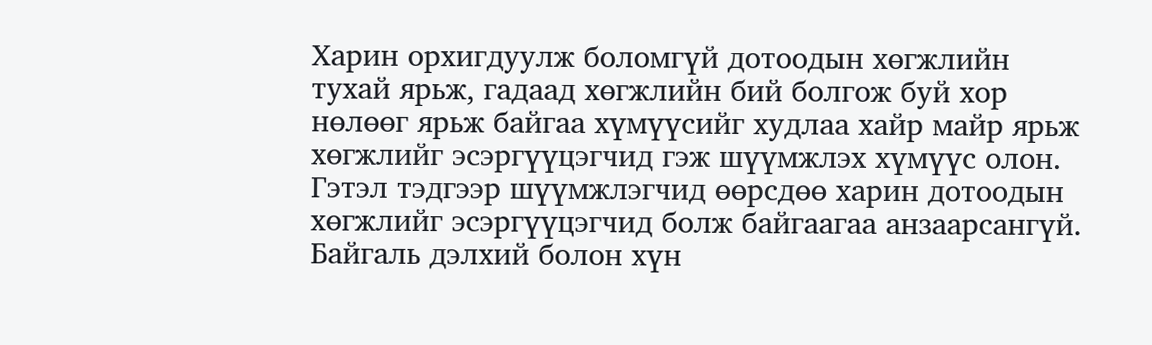Харин орхигдуулж боломгүй дотоодын хөгжлийн тухай ярьж, гадаад хөгжлийн бий болгож буй хор нөлөөг ярьж байгаа хүмүүсийг худлаа хайр майр ярьж хөгжлийг эсэргүүцэгчид гэж шүүмжлэх хүмүүс олон. Гэтэл тэдгээр шүүмжлэгчид өөрсдөө харин дотоодын хөгжлийг эсэргүүцэгчид болж байгаагаа анзаарсангүй. Байгаль дэлхий болон хүн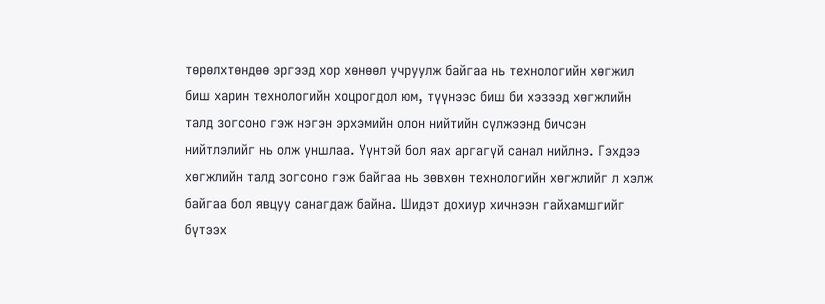төрөлхтөндөө эргээд хор хөнөөл учруулж байгаа нь технологийн хөгжил биш харин технологийн хоцрогдол юм, түүнээс биш би хэзээд хөгжлийн талд зогсоно гэж нэгэн эрхэмийн олон нийтийн сүлжээнд бичсэн нийтлэлийг нь олж уншлаа. Үүнтэй бол яах аргагүй санал нийлнэ. Гэхдээ хөгжлийн талд зогсоно гэж байгаа нь зөвхөн технологийн хөгжлийг л хэлж байгаа бол явцуу санагдаж байна. Шидэт дохиур хичнээн гайхамшгийг бүтээх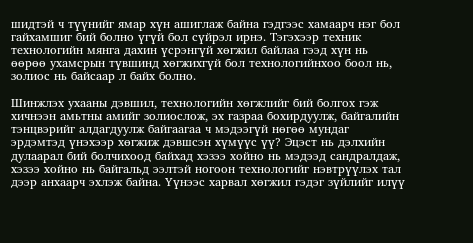шидтэй ч түүнийг ямар хүн ашиглаж байна гэдгээс хамаарч нэг бол гайхамшиг бий болно үгүй бол сүйрэл ирнэ. Тэгэхээр техник технологийн мянга дахин үсрэнгүй хөгжил байлаа гээд хүн нь өөрөө ухамсрын түвшинд хөгжихгүй бол технологийнхоо боол нь, золиос нь байсаар л байх болно.

Шинжлэх ухааны дэвшил, технологийн хөгжлийг бий болгох гэж хичнээн амьтны амийг золиослож, эх газраа бохирдуулж, байгалийн тэнцвэрийг алдагдуулж байгаагаа ч мэдээгүй нөгөө мундаг эрдэмтэд үнэхээр хөгжиж дэвшсэн хүмүүс үү? Эцэст нь дэлхийн дулаарал бий болчихоод байхад хэзээ хойно нь мэдээд сандралдаж, хэзээ хойно нь байгальд ээлтэй ногоон технологийг нэвтрүүлэх тал дээр анхаарч эхлэж байна. Үүнээс харвал хөгжил гэдэг зүйлийг илүү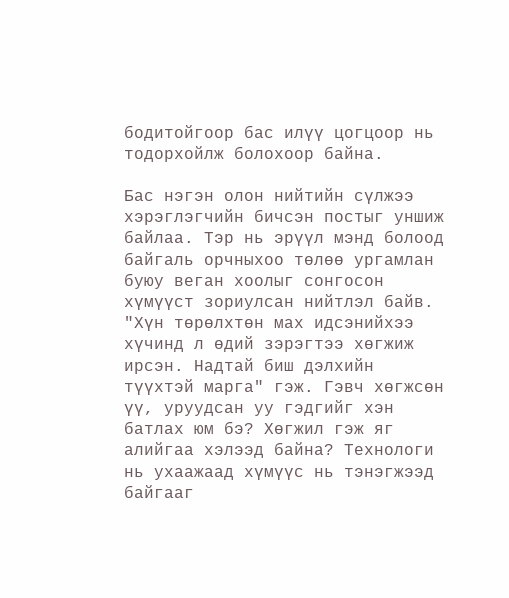бодитойгоор бас илүү цогцоор нь тодорхойлж болохоор байна.

Бас нэгэн олон нийтийн сүлжээ хэрэглэгчийн бичсэн постыг уншиж байлаа. Тэр нь эрүүл мэнд болоод байгаль орчныхоо төлөө ургамлан буюу веган хоолыг сонгосон хүмүүст зориулсан нийтлэл байв. "Хүн төрөлхтөн мах идсэнийхээ хүчинд л өдий зэрэгтээ хөгжиж ирсэн. Надтай биш дэлхийн түүхтэй марга" гэж. Гэвч хөгжсөн үү, уруудсан уу гэдгийг хэн батлах юм бэ? Хөгжил гэж яг алийгаа хэлээд байна? Технологи нь ухаажаад хүмүүс нь тэнэгжээд байгааг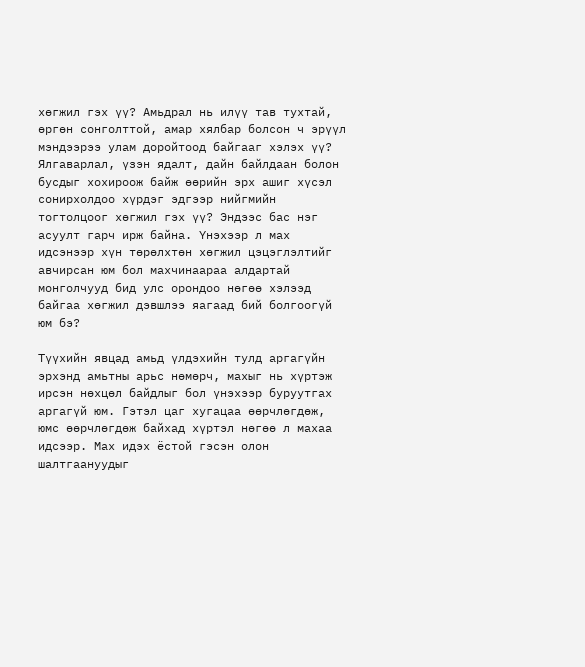хөгжил гэх үү? Амьдрал нь илүү тав тухтай, өргөн сонголттой, амар хялбар болсон ч эрүүл мэндээрээ улам доройтоод байгааг хэлэх үү? Ялгаварлал, үзэн ядалт, дайн байлдаан болон бусдыг хохироож байж өөрийн эрх ашиг хүсэл сонирхолдоо хүрдэг эдгээр нийгмийн тогтолцоог хөгжил гэх үү? Эндээс бас нэг асуулт гарч ирж байна. Үнэхээр л мах идсэнээр хүн төрөлхтөн хөгжил цэцэглэлтийг авчирсан юм бол махчинаараа алдартай монголчууд бид улс орондоо нөгөө хэлээд байгаа хөгжил дэвшлээ яагаад бий болгоогүй юм бэ?

Түүхийн явцад амьд үлдэхийн тулд аргагүйн эрхэнд амьтны арьс нөмөрч, махыг нь хүртэж ирсэн нөхцөл байдлыг бол үнэхээр буруутгах аргагүй юм. Гэтэл цаг хугацаа өөрчлөгдөж, юмс өөрчлөгдөж байхад хүртэл нөгөө л махаа идсээр. Мах идэх ёстой гэсэн олон шалтгаануудыг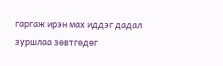гаргаж ирэн мах иддэг дадал зуршлаа зөвтгөдөг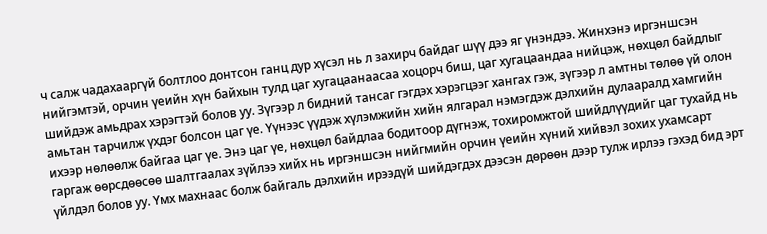ч салж чадахааргүй болтлоо донтсон ганц дур хүсэл нь л захирч байдаг шүү дээ яг үнэндээ. Жинхэнэ иргэншсэн нийгэмтэй, орчин үеийн хүн байхын тулд цаг хугацаанаасаа хоцорч биш, цаг хугацаандаа нийцэж, нөхцөл байдлыг шийдэж амьдрах хэрэгтэй болов уу. Зүгээр л бидний тансаг гэгдэх хэрэгцээг хангах гэж, зүгээр л амтны төлөө үй олон амьтан тарчилж үхдэг болсон цаг үе. Үүнээс үүдэж хүлэмжийн хийн ялгарал нэмэгдэж дэлхийн дулааралд хамгийн ихээр нөлөөлж байгаа цаг үе. Энэ цаг үе, нөхцөл байдлаа бодитоор дүгнэж, тохиромжтой шийдлүүдийг цаг тухайд нь гаргаж өөрсдөөсөө шалтгаалах зүйлээ хийх нь иргэншсэн нийгмийн орчин үеийн хүний хийвэл зохих ухамсарт үйлдэл болов уу. Үмх махнаас болж байгаль дэлхийн ирээдүй шийдэгдэх дээсэн дөрөөн дээр тулж ирлээ гэхэд бид эрт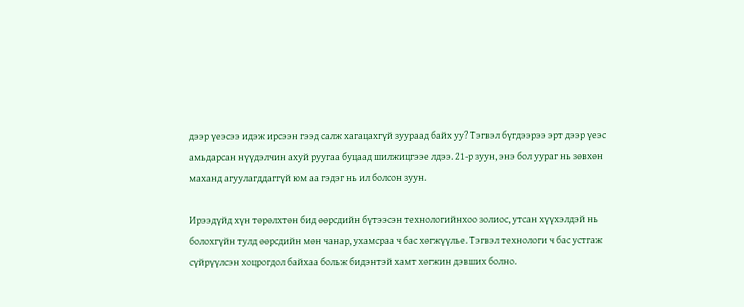дээр үеэсээ идэж ирсээн гээд салж хагацахгүй зуураад байх уу? Тэгвэл бүгдээрээ эрт дээр үеэс амьдарсан нүүдэлчин ахуй руугаа буцаад шилжицгээе лдээ. 21-р зуун, энэ бол уураг нь зөвхөн маханд агуулагддаггүй юм аа гэдэг нь ил болсон зуун.

Ирээдүйд хүн төрөлхтөн бид өөрсдийн бүтээсэн технологийнхоо золиос, утсан хүүхэлдэй нь болохгүйн тулд өөрсдийн мөн чанар, ухамсраа ч бас хөгжүүлье. Тэгвэл технологи ч бас устгаж сүйрүүлсэн хоцрогдол байхаа больж бидэнтэй хамт хөгжин дэвших болно.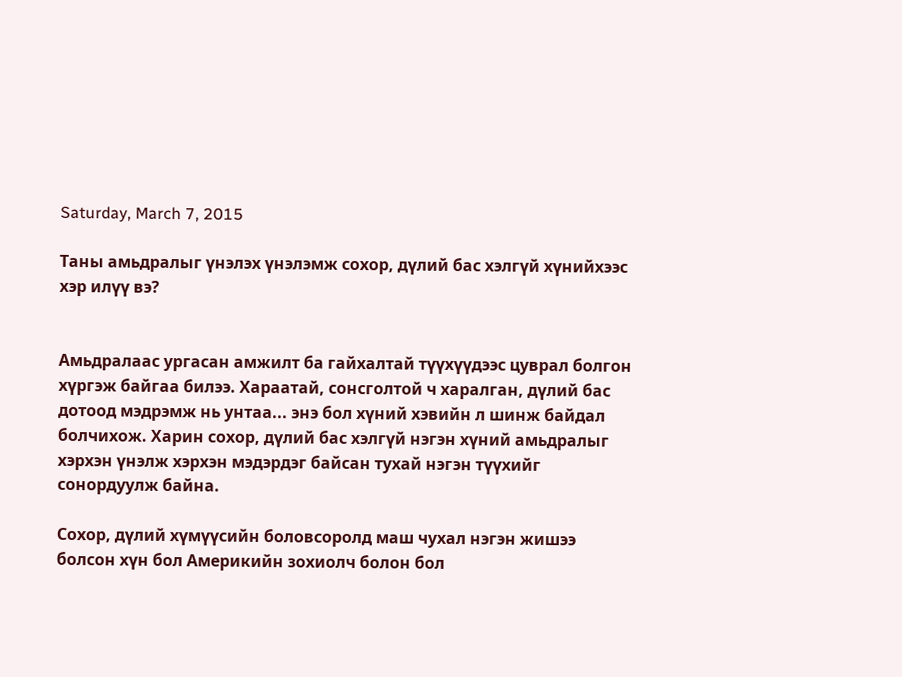Saturday, March 7, 2015

Таны амьдралыг үнэлэх үнэлэмж сохор, дүлий бас хэлгүй хүнийхээс хэр илүү вэ?


Амьдралаас ургасан амжилт ба гайхалтай түүхүүдээс цуврал болгон хүргэж байгаа билээ. Хараатай, сонсголтой ч харалган, дүлий бас дотоод мэдрэмж нь унтаа... энэ бол хүний хэвийн л шинж байдал болчихож. Харин сохор, дүлий бас хэлгүй нэгэн хүний амьдралыг хэрхэн үнэлж хэрхэн мэдэрдэг байсан тухай нэгэн түүхийг сонордуулж байна.

Сохор, дүлий хүмүүсийн боловсоролд маш чухал нэгэн жишээ болсон хүн бол Америкийн зохиолч болон бол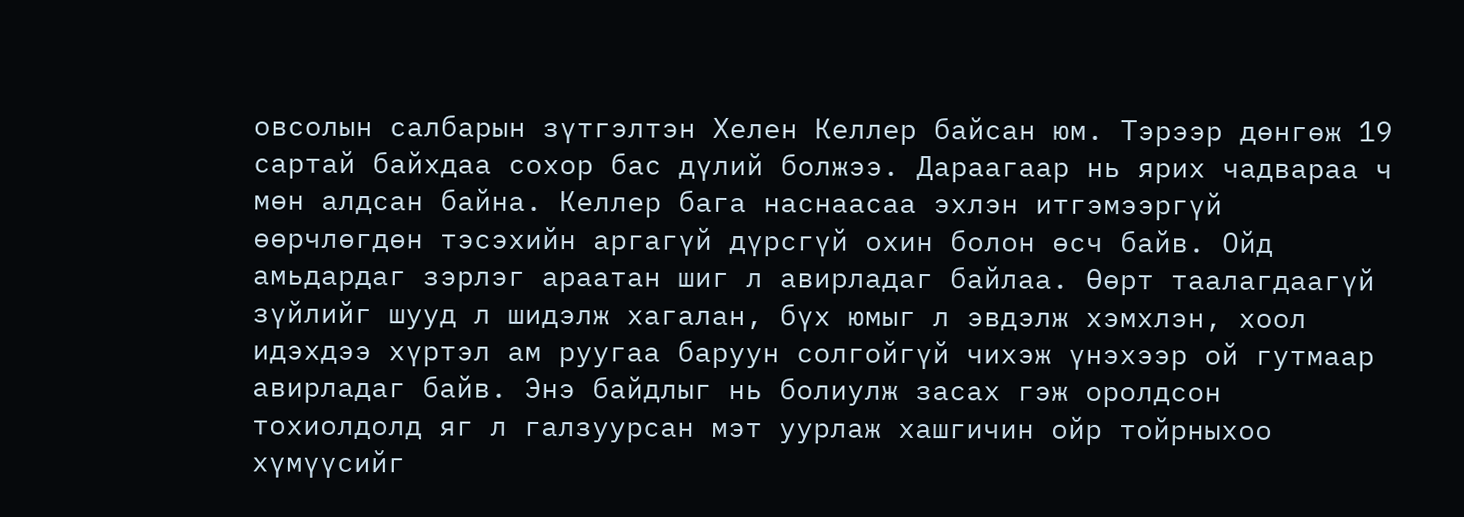овсолын салбарын зүтгэлтэн Хелен Келлер байсан юм. Тэрээр дөнгөж 19 сартай байхдаа сохор бас дүлий болжээ. Дараагаар нь ярих чадвараа ч мөн алдсан байна. Келлер бага наснаасаа эхлэн итгэмээргүй өөрчлөгдөн тэсэхийн аргагүй дүрсгүй охин болон өсч байв. Ойд амьдардаг зэрлэг араатан шиг л авирладаг байлаа. Өөрт таалагдаагүй зүйлийг шууд л шидэлж хагалан, бүх юмыг л эвдэлж хэмхлэн, хоол идэхдээ хүртэл ам руугаа баруун солгойгүй чихэж үнэхээр ой гутмаар авирладаг байв. Энэ байдлыг нь болиулж засах гэж оролдсон тохиолдолд яг л галзуурсан мэт уурлаж хашгичин ойр тойрныхоо хүмүүсийг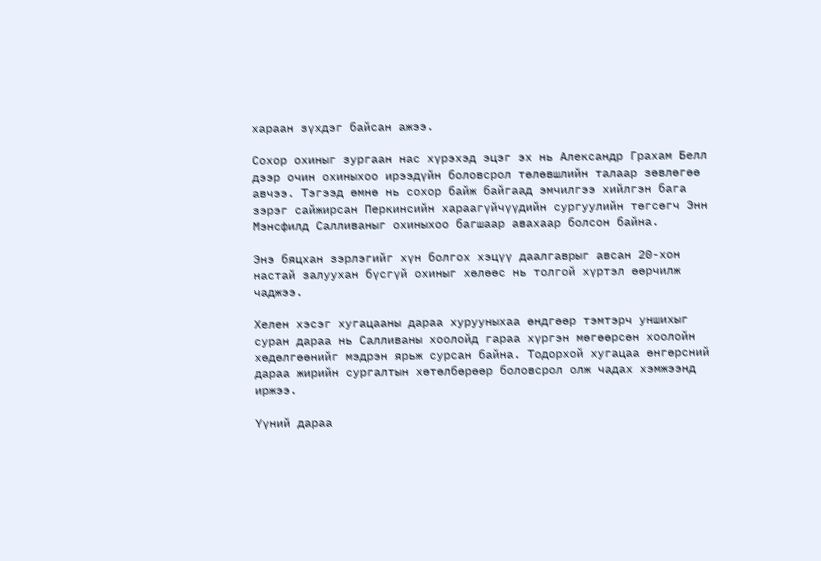хараан зүхдэг байсан ажээ.

Сохор охиныг зургаан нас хүрэхэд эцэг эх нь Александр Грахам Белл дээр очин охиныхоо ирээдүйн боловсрол төлөвшлийн талаар зөвлөгөө авчээ. Тэгээд өмнө нь сохор байж байгаад эмчилгээ хийлгэн бага зэрэг сайжирсан Перкинсийн хараагүйчүүдийн сургуулийн төгсөгч Энн Мэнсфилд Салливаныг охиныхоо багшаар авахаар болсон байна.

Энэ бяцхан зэрлэгийг хүн болгох хэцүү даалгаврыг авсан 20-хон настай залуухан бүсгүй охиныг хөлөөс нь толгой хүртэл өөрчилж чаджээ.

Хелен хэсэг хугацааны дараа хурууныхаа өндгөөр тэмтэрч уншихыг суран дараа нь Салливаны хоолойд гараа хүргэн мөгөөрсөн хоолойн хөдөлгөөнийг мэдрэн ярьж сурсан байна. Тодорхой хугацаа өнгөрсний дараа жирийн сургалтын хөтөлбөрөөр боловсрол олж чадах хэмжээнд иржээ.

Үүний дараа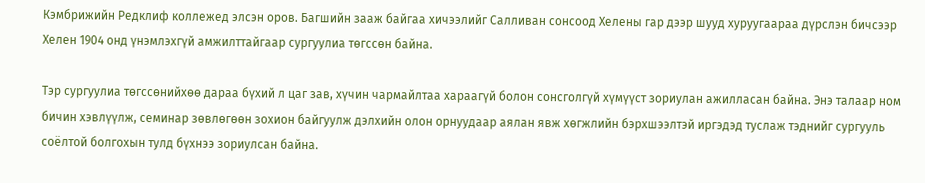Кэмбрижийн Редклиф коллежед элсэн оров. Багшийн зааж байгаа хичээлийг Салливан сонсоод Хелены гар дээр шууд хуруугаараа дүрслэн бичсээр Хелен 1904 онд үнэмлэхгүй амжилттайгаар сургуулиа төгссөн байна.

Тэр сургуулиа төгссөнийхөө дараа бүхий л цаг зав, хүчин чармайлтаа хараагүй болон сонсголгүй хүмүүст зориулан ажилласан байна. Энэ талаар ном бичин хэвлүүлж, семинар зөвлөгөөн зохион байгуулж дэлхийн олон орнуудаар аялан явж хөгжлийн бэрхшээлтэй иргэдэд туслаж тэднийг сургууль соёлтой болгохын тулд бүхнээ зориулсан байна.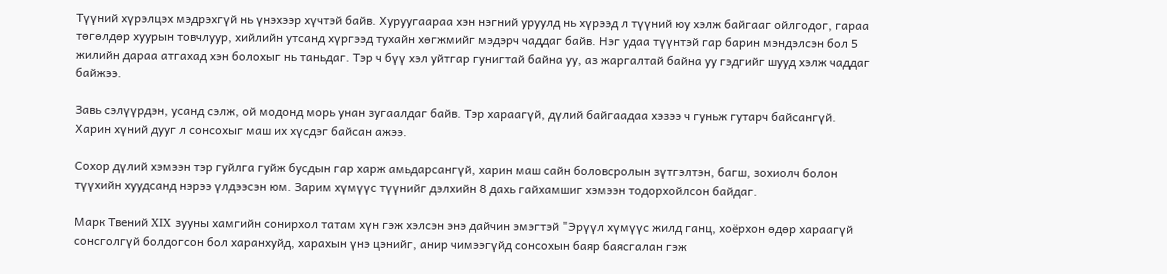Түүний хүрэлцэх мэдрэхгүй нь үнэхээр хүчтэй байв. Хуруугаараа хэн нэгний уруулд нь хүрээд л түүний юу хэлж байгааг ойлгодог, гараа төгөлдөр хуурын товчлуур, хийлийн утсанд хүргээд тухайн хөгжмийг мэдэрч чаддаг байв. Нэг удаа түүнтэй гар барин мэндэлсэн бол 5 жилийн дараа атгахад хэн болохыг нь таньдаг. Тэр ч бүү хэл уйтгар гунигтай байна уу, аз жаргалтай байна уу гэдгийг шууд хэлж чаддаг байжээ.

Завь сэлүүрдэн, усанд сэлж, ой модонд морь унан зугаалдаг байв. Тэр хараагүй, дүлий байгаадаа хэзээ ч гуньж гутарч байсангүй. Харин хүний дууг л сонсохыг маш их хүсдэг байсан ажээ.

Сохор дүлий хэмээн тэр гуйлга гуйж бусдын гар харж амьдарсангүй, харин маш сайн боловсролын зүтгэлтэн, багш, зохиолч болон түүхийн хуудсанд нэрээ үлдээсэн юм. Зарим хүмүүс түүнийг дэлхийн 8 дахь гайхамшиг хэмээн тодорхойлсон байдаг.

Марк Твений XIX зууны хамгийн сонирхол татам хүн гэж хэлсэн энэ дайчин эмэгтэй "Эрүүл хүмүүс жилд ганц, хоёрхон өдөр хараагүй сонсголгүй болдогсон бол харанхуйд, харахын үнэ цэнийг, анир чимээгүйд сонсохын баяр баясгалан гэж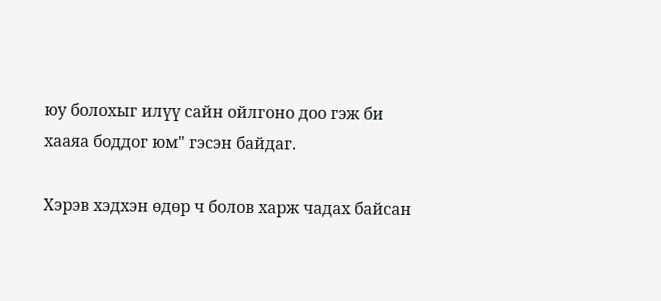юу болохыг илүү сайн ойлгоно доо гэж би хааяа боддог юм" гэсэн байдаг.

Хэрэв хэдхэн өдөр ч болов харж чадах байсан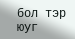бол тэр юуг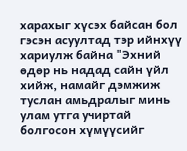харахыг хүсэх байсан бол гэсэн асуултад тэр ийнхүү хариулж байна "Эхний өдөр нь надад сайн үйл хийж, намайг дэмжиж туслан амьдралыг минь улам утга учиртай болгосон хүмүүсийг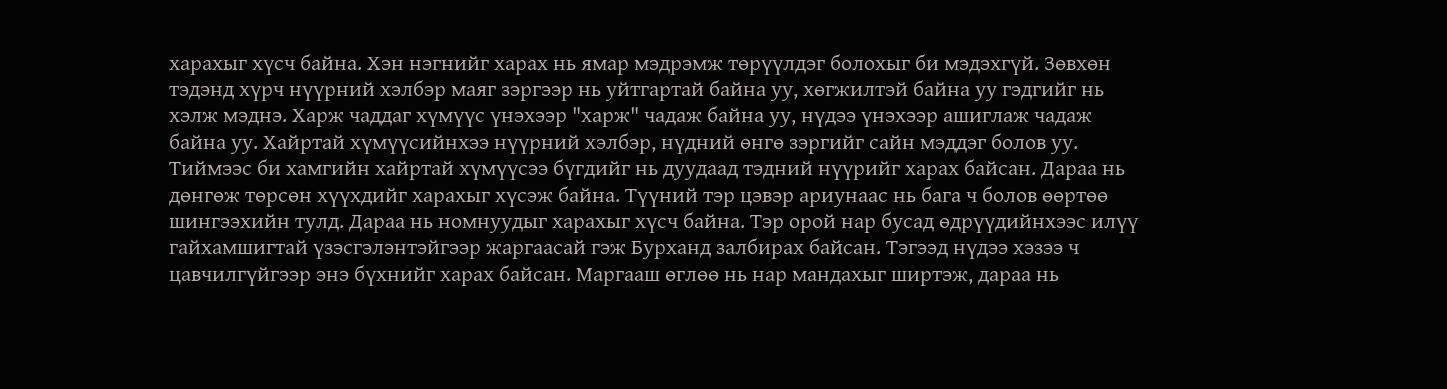харахыг хүсч байна. Хэн нэгнийг харах нь ямар мэдрэмж төрүүлдэг болохыг би мэдэхгүй. Зөвхөн тэдэнд хүрч нүүрний хэлбэр маяг зэргээр нь уйтгартай байна уу, хөгжилтэй байна уу гэдгийг нь хэлж мэднэ. Харж чаддаг хүмүүс үнэхээр "харж" чадаж байна уу, нүдээ үнэхээр ашиглаж чадаж байна уу. Хайртай хүмүүсийнхээ нүүрний хэлбэр, нүдний өнгө зэргийг сайн мэддэг болов уу. Тиймээс би хамгийн хайртай хүмүүсээ бүгдийг нь дуудаад тэдний нүүрийг харах байсан. Дараа нь дөнгөж төрсөн хүүхдийг харахыг хүсэж байна. Түүний тэр цэвэр ариунаас нь бага ч болов өөртөө шингээхийн тулд. Дараа нь номнуудыг харахыг хүсч байна. Тэр орой нар бусад өдрүүдийнхээс илүү гайхамшигтай үзэсгэлэнтэйгээр жаргаасай гэж Бурханд залбирах байсан. Тэгээд нүдээ хэзээ ч цавчилгүйгээр энэ бүхнийг харах байсан. Маргааш өглөө нь нар мандахыг ширтэж, дараа нь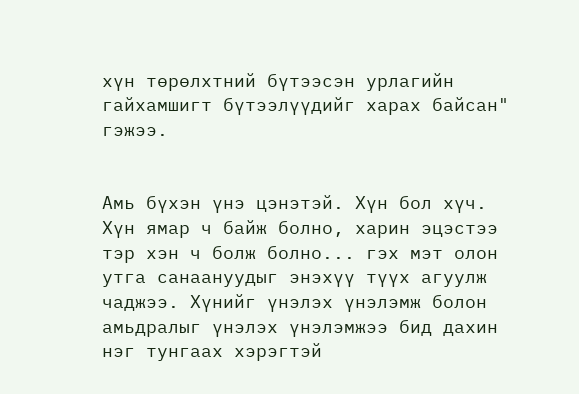хүн төрөлхтний бүтээсэн урлагийн гайхамшигт бүтээлүүдийг харах байсан" гэжээ.


Амь бүхэн үнэ цэнэтэй. Хүн бол хүч. Хүн ямар ч байж болно, харин эцэстээ тэр хэн ч болж болно... гэх мэт олон утга санаануудыг энэхүү түүх агуулж чаджээ. Хүнийг үнэлэх үнэлэмж болон амьдралыг үнэлэх үнэлэмжээ бид дахин нэг тунгаах хэрэгтэй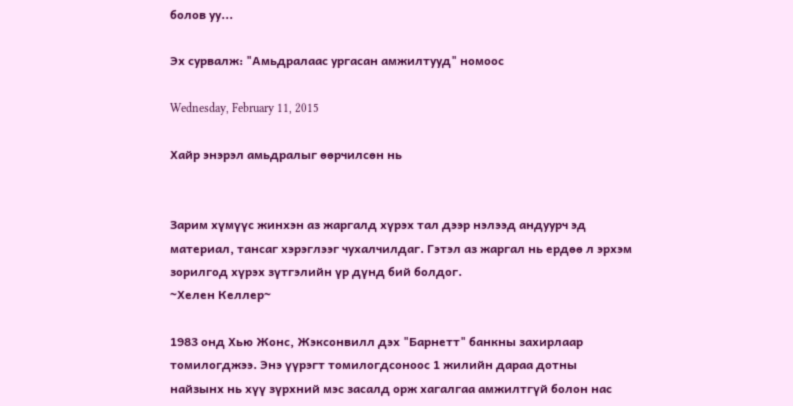болов уу...

Эх сурвалж: "Амьдралаас ургасан амжилтууд" номоос

Wednesday, February 11, 2015

Хайр энэрэл амьдралыг өөрчилсөн нь


Зарим хүмүүс жинхэн аз жаргалд хүрэх тал дээр нэлээд андуурч эд материал, тансаг хэрэглээг чухалчилдаг. Гэтэл аз жаргал нь ердөө л эрхэм зорилгод хүрэх зүтгэлийн үр дүнд бий болдог.
~Хелен Келлер~

1983 онд Хью Жонс, Жэксонвилл дэх "Барнетт" банкны захирлаар томилогджээ. Энэ үүрэгт томилогдсоноос 1 жилийн дараа дотны найзынх нь хүү зүрхний мэс засалд орж хагалгаа амжилтгүй болон нас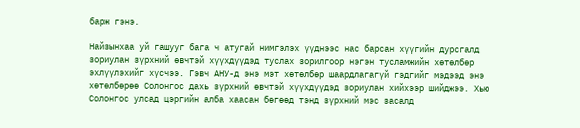барж гэнэ.

Найзынхаа уй гашууг бага ч атугай нимгэлэх үүднээс нас барсан хүүгийн дурсгалд зориулан зүрхний өвчтэй хүүхдүүдэд туслах зорилгоор нэгэн тусламжийн хөтөлбөр эхлүүлэхийг хүсчээ. Гэвч АНУ-д энэ мэт хөтөлбөр шаардлагагүй гэдгийг мэдээд энэ хөтөлбөрөө Солонгос дахь зүрхний өвчтэй хүүхдүүдэд зориулан хийхээр шийджээ. Хью Солонгос улсад цэргийн алба хаасан бөгөөд тэнд зүрхний мэс засалд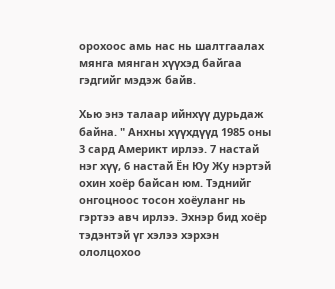орохоос амь нас нь шалтгаалах мянга мянган хүүхэд байгаа гэдгийг мэдэж байв.

Хью энэ талаар ийнхүү дурьдаж байна. " Анхны хүүхдүүд 1985 оны 3 сард Америкт ирлээ. 7 настай нэг хүү, 6 настай Ён Юу Жу нэртэй охин хоёр байсан юм. Тэднийг онгоцноос тосон хоёуланг нь гэртээ авч ирлээ. Эхнэр бид хоёр тэдэнтэй үг хэлээ хэрхэн ололцохоо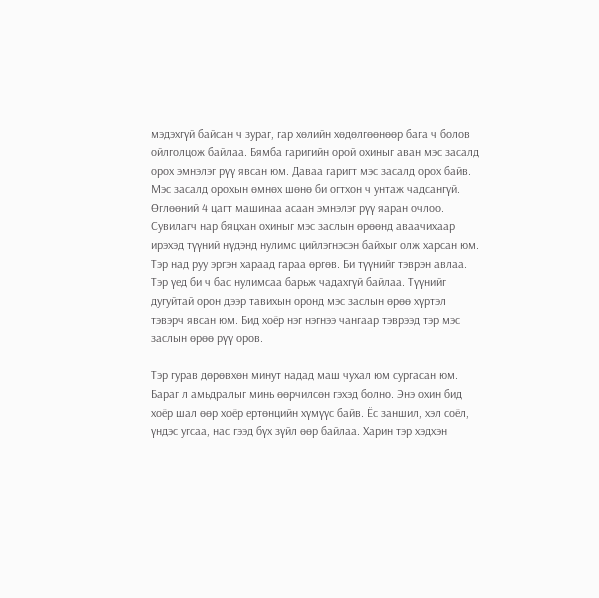мэдэхгүй байсан ч зураг, гар хөлийн хөдөлгөөнөөр бага ч болов ойлголцож байлаа. Бямба гаригийн орой охиныг аван мэс засалд орох эмнэлэг рүү явсан юм. Даваа гаригт мэс засалд орох байв. Мэс засалд орохын өмнөх шөнө би огтхон ч унтаж чадсангүй. Өглөөний 4 цагт машинаа асаан эмнэлэг рүү яаран очлоо. Сувилагч нар бяцхан охиныг мэс заслын өрөөнд аваачихаар ирэхэд түүний нүдэнд нулимс цийлэгнэсэн байхыг олж харсан юм. Тэр над руу эргэн хараад гараа өргөв. Би түүнийг тэврэн авлаа. Тэр үед би ч бас нулимсаа барьж чадахгүй байлаа. Түүнийг дугуйтай орон дээр тавихын оронд мэс заслын өрөө хүртэл тэвэрч явсан юм. Бид хоёр нэг нэгнээ чангаар тэврээд тэр мэс заслын өрөө рүү оров.

Тэр гурав дөрөвхөн минут надад маш чухал юм сургасан юм. Бараг л амьдралыг минь өөрчилсөн гэхэд болно. Энэ охин бид хоёр шал өөр хоёр ертөнцийн хүмүүс байв. Ёс заншил, хэл соёл, үндэс угсаа, нас гээд бүх зүйл өөр байлаа. Харин тэр хэдхэн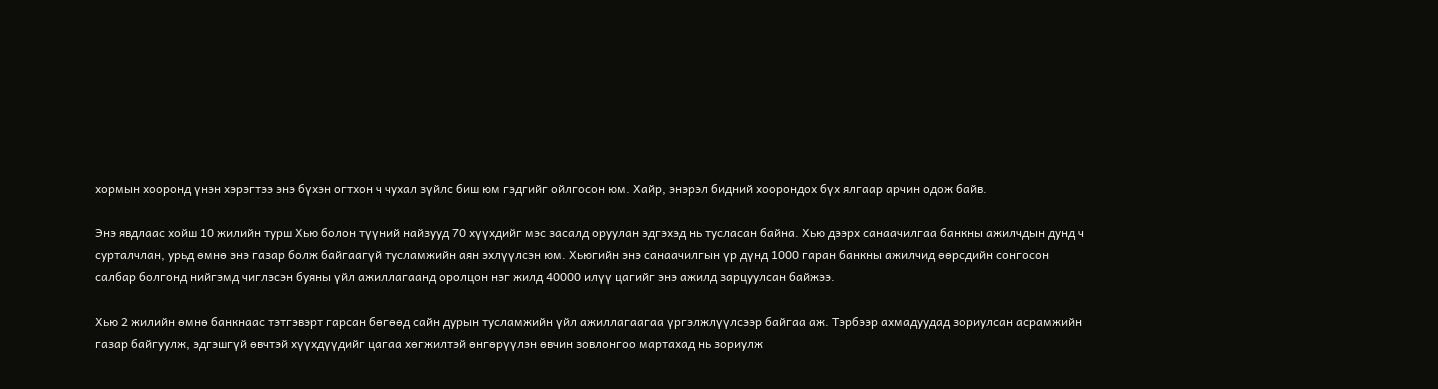хормын хооронд үнэн хэрэгтээ энэ бүхэн огтхон ч чухал зүйлс биш юм гэдгийг ойлгосон юм. Хайр, энэрэл бидний хоорондох бүх ялгаар арчин одож байв.

Энэ явдлаас хойш 10 жилийн турш Хью болон түүний найзууд 70 хүүхдийг мэс засалд оруулан эдгэхэд нь тусласан байна. Хью дээрх санаачилгаа банкны ажилчдын дунд ч сурталчлан, урьд өмнө энэ газар болж байгаагүй тусламжийн аян эхлүүлсэн юм. Хьюгийн энэ санаачилгын үр дүнд 1000 гаран банкны ажилчид өөрсдийн сонгосон салбар болгонд нийгэмд чиглэсэн буяны үйл ажиллагаанд оролцон нэг жилд 40000 илүү цагийг энэ ажилд зарцуулсан байжээ.

Хью 2 жилийн өмнө банкнаас тэтгэвэрт гарсан бөгөөд сайн дурын тусламжийн үйл ажиллагаагаа үргэлжлүүлсээр байгаа аж. Тэрбээр ахмадуудад зориулсан асрамжийн газар байгуулж, эдгэшгүй өвчтэй хүүхдүүдийг цагаа хөгжилтэй өнгөрүүлэн өвчин зовлонгоо мартахад нь зориулж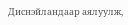Диснэйландаар аялуулж,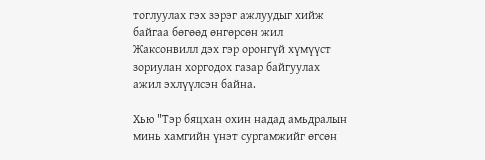тоглуулах гэх зэрэг ажлуудыг хийж байгаа бөгөөд өнгөрсөн жил Жаксонвилл дэх гэр оронгүй хүмүүст зориулан хоргодох газар байгуулах ажил эхлүүлсэн байна.

Хью "Тэр бяцхан охин надад амьдралын минь хамгийн үнэт сургамжийг өгсөн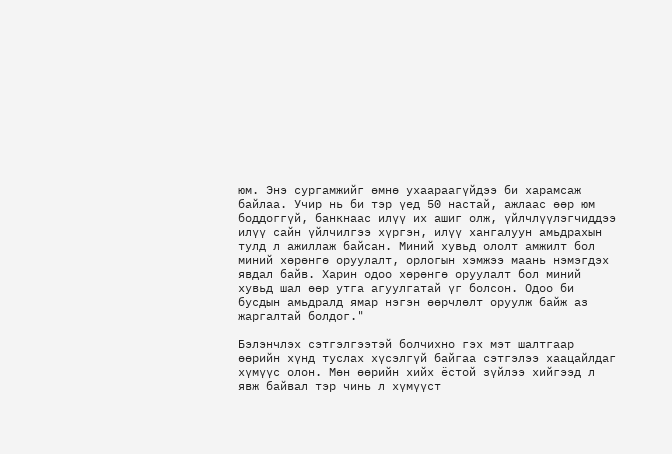юм. Энэ сургамжийг өмнө ухаараагүйдээ би харамсаж байлаа. Учир нь би тэр үед 50 настай, ажлаас өөр юм боддоггүй, банкнаас илүү их ашиг олж, үйлчлүүлэгчиддээ илүү сайн үйлчилгээ хүргэн, илүү хангалуун амьдрахын тулд л ажиллаж байсан. Миний хувьд ололт амжилт бол миний хөрөнгө оруулалт, орлогын хэмжээ маань нэмэгдэх явдал байв. Харин одоо хөрөнгө оруулалт бол миний хувьд шал өөр утга агуулгатай үг болсон. Одоо би бусдын амьдралд ямар нэгэн өөрчлөлт оруулж байж аз жаргалтай болдог."

Бэлэнчлэх сэтгэлгээтэй болчихно гэх мэт шалтгаар өөрийн хүнд туслах хүсэлгүй байгаа сэтгэлээ хаацайлдаг хүмүүс олон. Мөн өөрийн хийх ёстой зүйлээ хийгээд л явж байвал тэр чинь л хүмүүст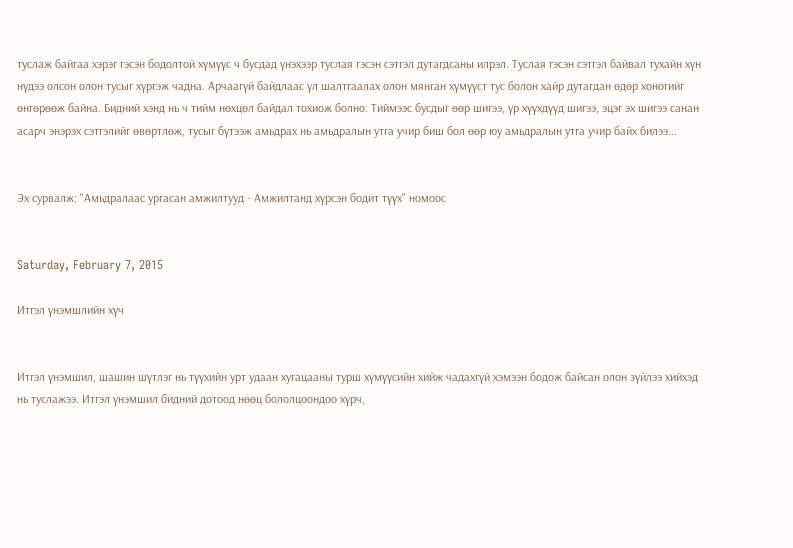туслаж байгаа хэрэг гэсэн бодолтой хүмүүс ч бусдад үнэхээр туслая гэсэн сэтгэл дутагдсаны илрэл. Туслая гэсэн сэтгэл байвал тухайн хүн нүдээ олсон олон тусыг хүргэж чадна. Арчаагүй байдлаас үл шалтгаалах олон мянган хүмүүст тус болон хайр дутагдан өдөр хоногийг өнгөрөөж байна. Бидний хэнд нь ч тийм нөхцөл байдал тохиож болно. Тиймээс бусдыг өөр шигээ, үр хүүхдүүд шигээ, эцэг эх шигээ санан асарч энэрэх сэтгэлийг өвөртлөж, тусыг бүтээж амьдрах нь амьдралын утга учир биш бол өөр юу амьдралын утга учир байх билээ...


Эх сурвалж: "Амьдралаас ургасан амжилтууд - Амжилтанд хүрсэн бодит түүх" номоос


Saturday, February 7, 2015

Итгэл үнэмшлийн хүч


Итгэл үнэмшил, шашин шүтлэг нь түүхийн урт удаан хугацааны турш хүмүүсийн хийж чадахгүй хэмээн бодож байсан олон зүйлээ хийхэд нь туслажээ. Итгэл үнэмшил бидний дотоод нөөц бололцоондоо хүрч,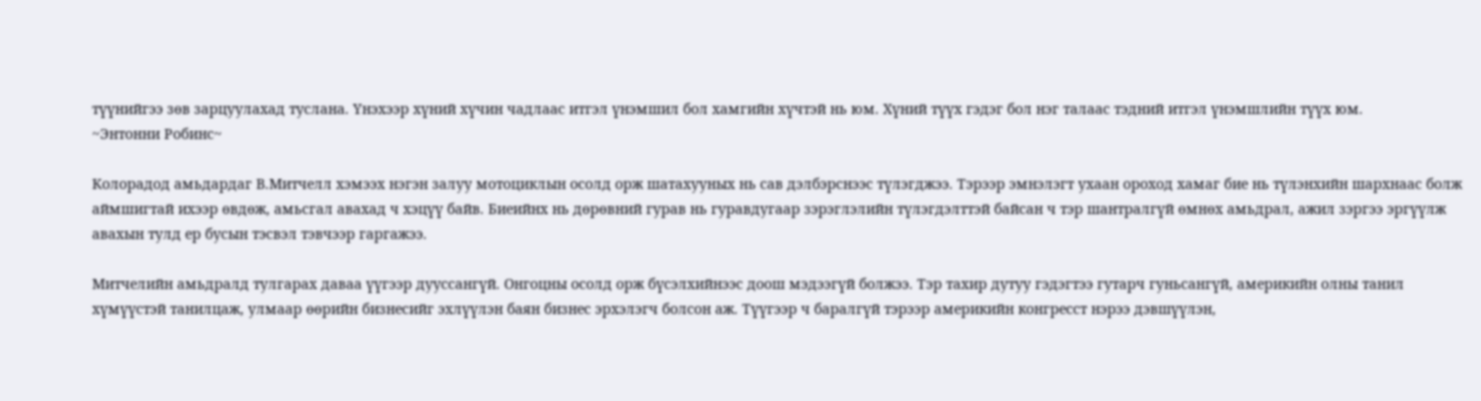түүнийгээ зөв зарцуулахад туслана. Үнэхээр хүний хүчин чадлаас итгэл үнэмшил бол хамгийн хүчтэй нь юм. Хүний түүх гэдэг бол нэг талаас тэдний итгэл үнэмшлийн түүх юм.
~Энтонни Робинс~

Колорадод амьдардаг В.Митчелл хэмээх нэгэн залуу мотоциклын осолд орж шатахууных нь сав дэлбэрснээс түлэгджээ. Тэрээр эмнэлэгт ухаан ороход хамаг бие нь түлэнхийн шархнаас болж аймшигтай ихээр өвдөж, амьсгал авахад ч хэцүү байв. Биеийнх нь дөрөвний гурав нь гуравдугаар зэрэглэлийн түлэгдэлттэй байсан ч тэр шантралгүй өмнөх амьдрал, ажил зэргээ эргүүлж авахын тулд ер бусын тэсвэл тэвчээр гаргажээ.

Митчелийн амьдралд тулгарах даваа үүгээр дууссангүй. Онгоцны осолд орж бүсэлхийнээс доош мэдээгүй болжээ. Тэр тахир дутуу гэдэгтээ гутарч гуньсангүй, америкийн олны танил хүмүүстэй танилцаж, улмаар өөрийн бизнесийг эхлүүлэн баян бизнес эрхэлэгч болсон аж. Түүгээр ч баралгүй тэрээр америкийн конгресст нэрээ дэвшүүлэн,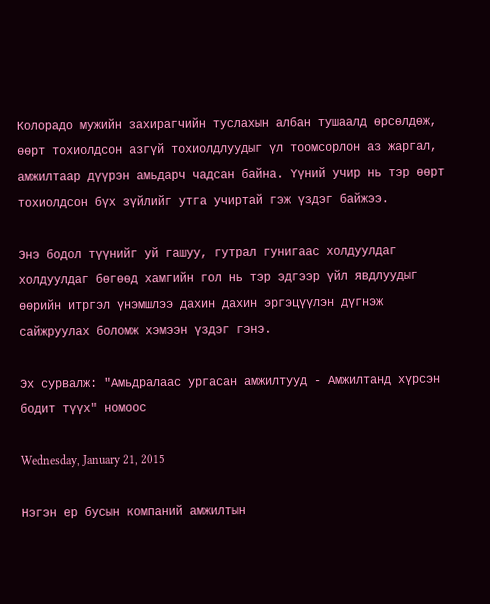Колорадо мужийн захирагчийн туслахын албан тушаалд өрсөлдөж, өөрт тохиолдсон азгүй тохиолдлуудыг үл тоомсорлон аз жаргал, амжилтаар дүүрэн амьдарч чадсан байна. Үүний учир нь тэр өөрт тохиолдсон бүх зүйлийг утга учиртай гэж үздэг байжээ.

Энэ бодол түүнийг уй гашуу, гутрал гунигаас холдуулдаг холдуулдаг бөгөөд хамгийн гол нь тэр эдгээр үйл явдлуудыг өөрийн итргэл үнэмшлээ дахин дахин эргэцүүлэн дүгнэж сайжруулах боломж хэмээн үздэг гэнэ.

Эх сурвалж: "Амьдралаас ургасан амжилтууд - Амжилтанд хүрсэн бодит түүх" номоос

Wednesday, January 21, 2015

Нэгэн ер бусын компаний амжилтын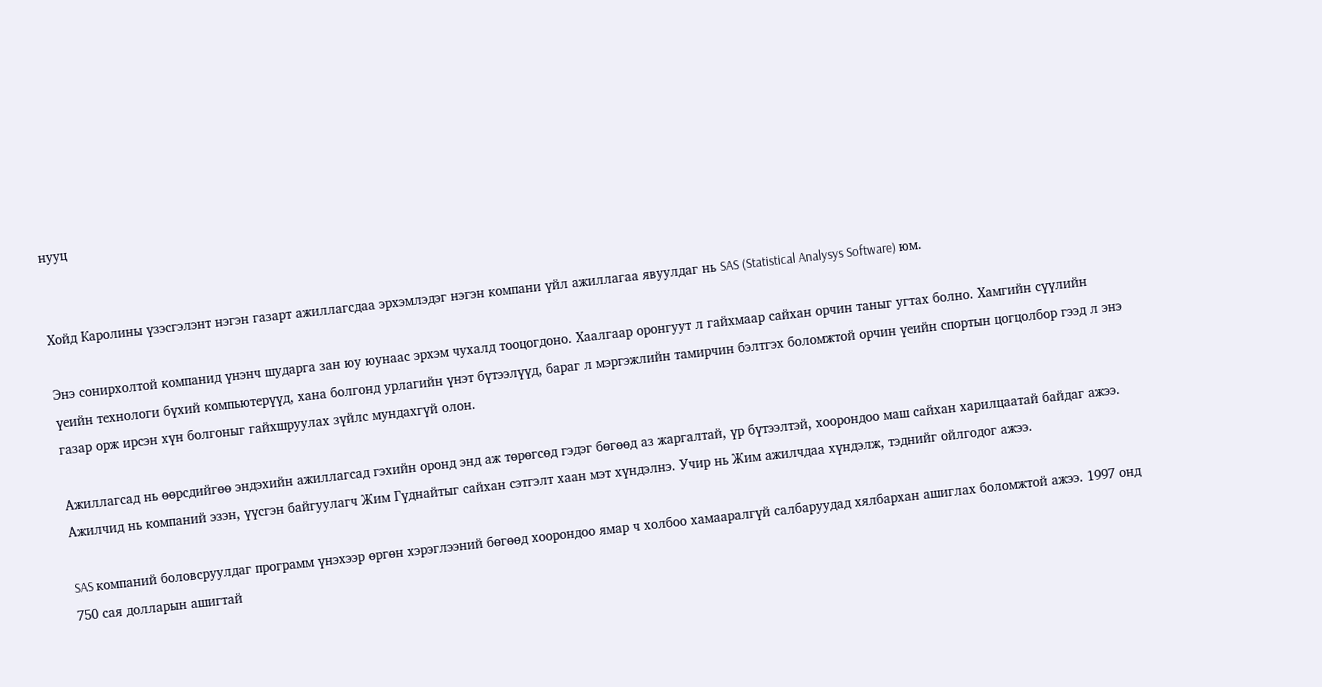нууц


Хойд Каролины үзэсгэлэнт нэгэн газарт ажиллагсдаа эрхэмлэдэг нэгэн компани үйл ажиллагаа явуулдаг нь SAS (Statistical Analysys Software) юм.

Энэ сонирхолтой компанид үнэнч шударга зан юу юунаас эрхэм чухалд тооцогдоно. Хаалгаар оронгуут л гайхмаар сайхан орчин таныг угтах болно. Хамгийн сүүлийн үеийн технологи бүхий компьютерүүд, хана болгонд урлагийн үнэт бүтээлүүд, бараг л мэргэжлийн тамирчин бэлтгэх боломжтой орчин үеийн спортын цогцолбор гээд л энэ газар орж ирсэн хүн болгоныг гайхшруулах зүйлс мундахгүй олон.

Ажиллагсад нь өөрсдийгөө эндэхийн ажиллагсад гэхийн оронд энд аж төрөгсөд гэдэг бөгөөд аз жаргалтай, үр бүтээлтэй, хоорондоо маш сайхан харилцаатай байдаг ажээ. Ажилчид нь компаний эзэн, үүсгэн байгуулагч Жим Гүднайтыг сайхан сэтгэлт хаан мэт хүндэлнэ. Учир нь Жим ажилчдаа хүндэлж, тэднийг ойлгодог ажээ.

SAS компаний боловсруулдаг программ үнэхээр өргөн хэрэглээний бөгөөд хоорондоо ямар ч холбоо хамааралгүй салбаруудад хялбархан ашиглах боломжтой ажээ. 1997 онд 750 сая долларын ашигтай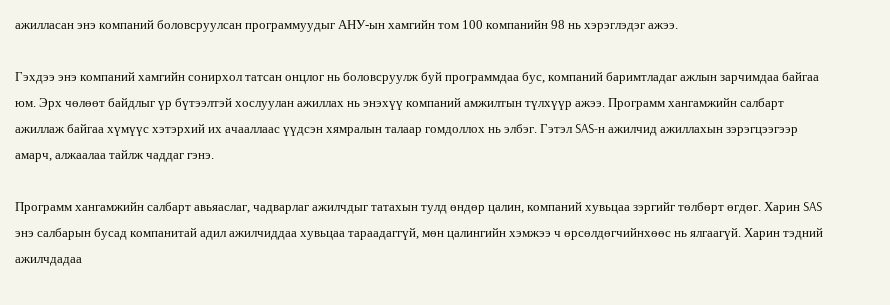ажилласан энэ компаний боловсруулсан программуудыг АНУ-ын хамгийн том 100 компанийн 98 нь хэрэглэдэг ажээ.

Гэхдээ энэ компаний хамгийн сонирхол татсан онцлог нь боловсруулж буй программдаа бус, компаний баримтладаг ажлын зарчимдаа байгаа юм. Эрх чөлөөт байдлыг үр бүтээлтэй хослуулан ажиллах нь энэхүү компаний амжилтын түлхүүр ажээ. Программ хангамжийн салбарт ажиллаж байгаа хүмүүс хэтэрхий их ачааллаас үүдсэн хямралын талаар гомдоллох нь элбэг. Гэтэл SAS-н ажилчид ажиллахын зэрэгцээгээр амарч, алжаалаа тайлж чаддаг гэнэ.

Программ хангамжийн салбарт авьяаслаг, чадварлаг ажилчдыг татахын тулд өндөр цалин, компаний хувьцаа зэргийг төлбөрт өгдөг. Харин SAS энэ салбарын бусад компанитай адил ажилчиддаа хувьцаа тараадаггүй, мөн цалингийн хэмжээ ч өрсөлдөгчийнхөөс нь ялгаагүй. Харин тэдний ажилчдадаа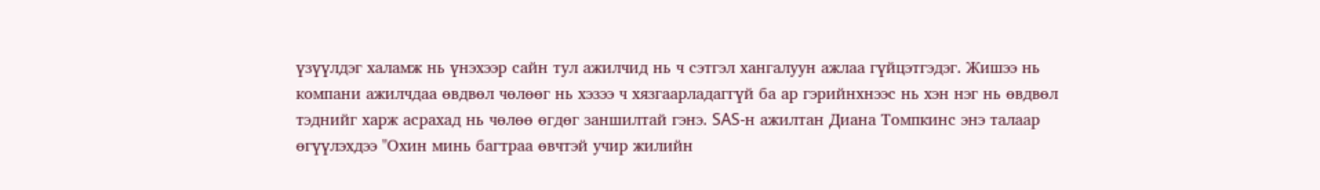үзүүлдэг халамж нь үнэхээр сайн тул ажилчид нь ч сэтгэл хангалуун ажлаа гүйцэтгэдэг. Жишээ нь компани ажилчдаа өвдвөл чөлөөг нь хэзээ ч хязгаарладаггүй ба ар гэрийнхнээс нь хэн нэг нь өвдвөл тэднийг харж асрахад нь чөлөө өгдөг заншилтай гэнэ. SAS-н ажилтан Диана Томпкинс энэ талаар өгүүлэхдээ "Охин минь багтраа өвчтэй учир жилийн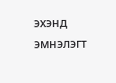эхэнд эмнэлэгт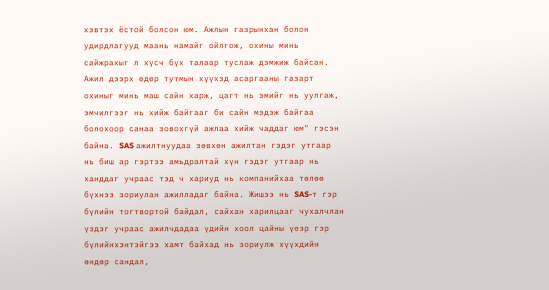хэвтэх ёстой болсон юм. Ажлын газрынхан болон удирдлагууд маань намайг ойлгож, охины минь сайжрахыг л хүсч бүх талаар туслаж дэмжиж байсан. Ажил дээрх өдөр тутмын хүүхэд асаргааны газарт охиныг минь маш сайн харж, цагт нь эмийг нь уулгаж, эмчилгээг нь хийж байгааг би сайн мэдэж байгаа болохоор санаа зовохгүй ажлаа хийж чаддаг юм" гэсэн байна. SAS ажилтнуудаа зөвхөн ажилтан гэдэг утгаар нь биш ар гэртээ амьдралтай хүн гэдэг утгаар нь ханддаг учраас тэд ч хариуд нь компанийхаа төлөө бүхнээ зориулан ажилладаг байна. Жишээ нь SAS-т гэр бүлийн тогтвортой байдал, сайхан харилцааг чухалчлан үздэг учраас ажилчдадаа үдийн хоол цайны үеэр гэр бүлийнхэнтэйгээ хамт байхад нь зориулж хүүхдийн өндөр сандал,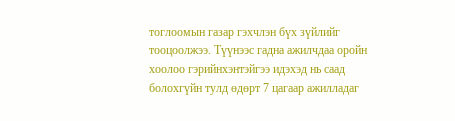тоглоомын газар гэхчлэн бүх зүйлийг тооцоолжээ. Түүнээс гадна ажилчдаа оройн хоолоо гэрийнхэнтэйгээ идэхэд нь саад болохгүйн тулд өдөрт 7 цагаар ажилладаг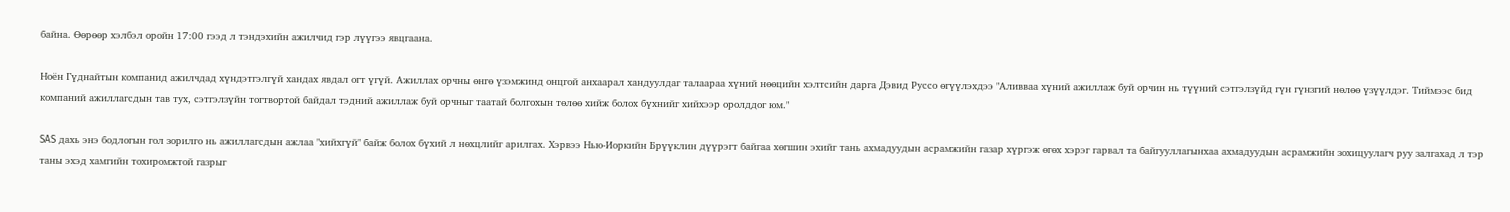байна. Өөрөөр хэлбэл оройн 17:00 гээд л тэндэхийн ажилчид гэр лүүгээ явцгаана.

Ноён Гүднайтын компанид ажилчдад хүндэтгэлгүй хандах явдал огт үгүй. Ажиллах орчны өнгө үзэмжинд онцгой анхаарал хандуулдаг талаараа хүний нөөцийн хэлтсийн дарга Дэвид Руссо өгүүлэхдээ "Аливваа хүний ажиллаж буй орчин нь түүний сэтгэлзүйд гүн гүнзгий нөлөө үзүүлдэг. Тиймээс бид компаний ажиллагсдын тав тух, сэтгэлзүйн тогтвортой байдал тэдний ажиллаж буй орчныг таатай болгохын төлөө хийж болох бүхнийг хийхээр оролддог юм."

SAS дахь энэ бодлогын гол зорилго нь ажиллагсдын ажлаа "хийхгүй" байж болох бүхий л нөхцлийг арилгах. Хэрвээ Нью-Иоркийн Брүүклин дүүрэгт байгаа хөгшин эхийг тань ахмадуудын асрамжийн газар хүргэж өгөх хэрэг гарвал та байгууллагынхаа ахмадуудын асрамжийн зохицуулагч руу залгахад л тэр таны эхэд хамгийн тохиромжтой газрыг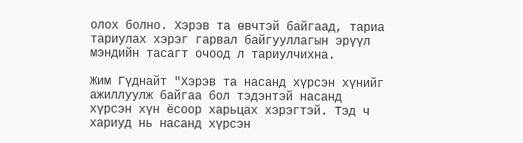олох болно. Хэрэв та өвчтэй байгаад, тариа тариулах хэрэг гарвал байгууллагын эрүүл мэндийн тасагт очоод л тариулчихна.

Жим Гүднайт "Хэрэв та насанд хүрсэн хүнийг ажиллуулж байгаа бол тэдэнтэй насанд хүрсэн хүн ёсоор харьцах хэрэгтэй. Тэд ч хариуд нь насанд хүрсэн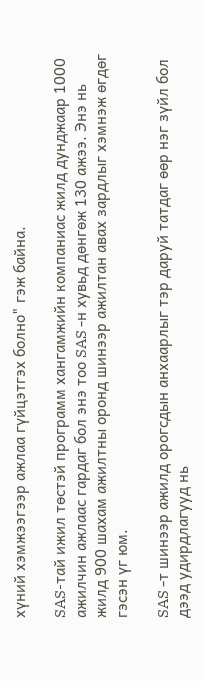хүний хэмжээгээр ажлаа гүйцэтгэх болно" гэж байна.

SAS-тай ижил төстэй программ хангамжийн компаниас жилд дунджаар 1000 ажилчин ажлаас гардаг бол энэ тоо SAS -н хувьд дөнгөж 130 ажээ. Энэ нь жилд 900 шахам ажилтны оронд шинээр ажилтан авах зардлыг хэмнэж өгдөг гэсэн үг юм.

SAS -т шинээр ажилд орогсдын анхаарлыг тэр даруй татдаг өөр нэг зүйл бол дээд удирдлагууд нь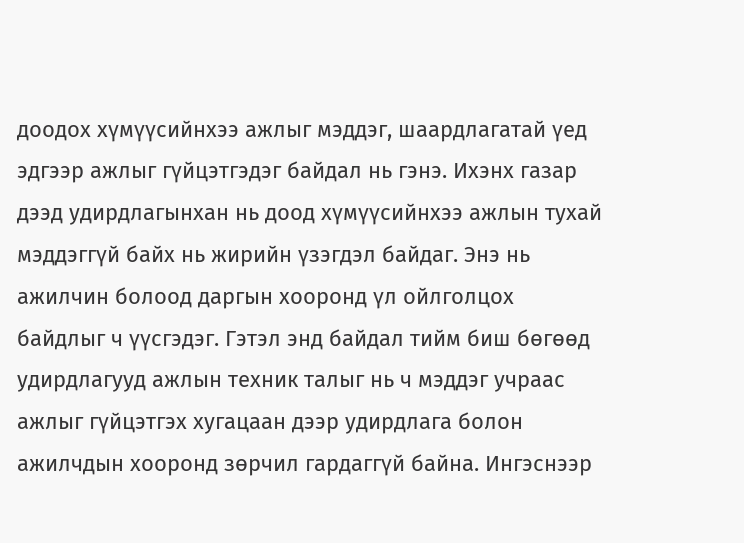доодох хүмүүсийнхээ ажлыг мэддэг, шаардлагатай үед эдгээр ажлыг гүйцэтгэдэг байдал нь гэнэ. Ихэнх газар дээд удирдлагынхан нь доод хүмүүсийнхээ ажлын тухай мэддэггүй байх нь жирийн үзэгдэл байдаг. Энэ нь ажилчин болоод даргын хооронд үл ойлголцох байдлыг ч үүсгэдэг. Гэтэл энд байдал тийм биш бөгөөд удирдлагууд ажлын техник талыг нь ч мэддэг учраас ажлыг гүйцэтгэх хугацаан дээр удирдлага болон ажилчдын хооронд зөрчил гардаггүй байна. Ингэснээр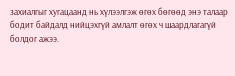захиалгыг хугацаанд нь хүлээлгэж өгөх бөгөөд энэ талаар бодит байдалд нийцэхгүй амлалт өгөх ч шаардлагагүй болдог ажээ.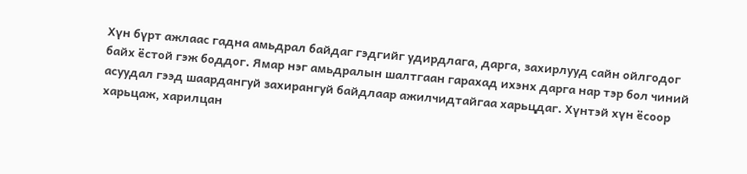Хүн бүрт ажлаас гадна амьдрал байдаг гэдгийг удирдлага, дарга, захирлууд сайн ойлгодог байх ёстой гэж боддог. Ямар нэг амьдралын шалтгаан гарахад ихэнх дарга нар тэр бол чиний асуудал гээд шаардангуй захирангуй байдлаар ажилчидтайгаа харьцдаг. Хүнтэй хүн ёсоор харьцаж, харилцан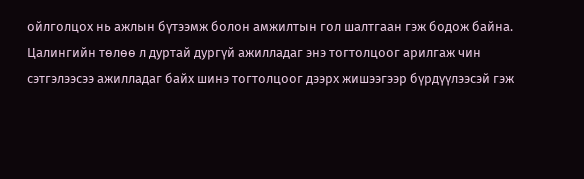ойлголцох нь ажлын бүтээмж болон амжилтын гол шалтгаан гэж бодож байна. Цалингийн төлөө л дуртай дургүй ажилладаг энэ тогтолцоог арилгаж чин сэтгэлээсээ ажилладаг байх шинэ тогтолцоог дээрх жишээгээр бүрдүүлээсэй гэж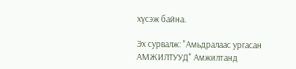хүсэж байна.

Эх сурвалж: "Амьдралаас ургасан АМЖИЛТУУД" Амжилтанд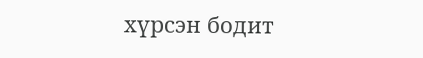хүрсэн бодит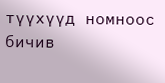түүхүүд номноос бичив